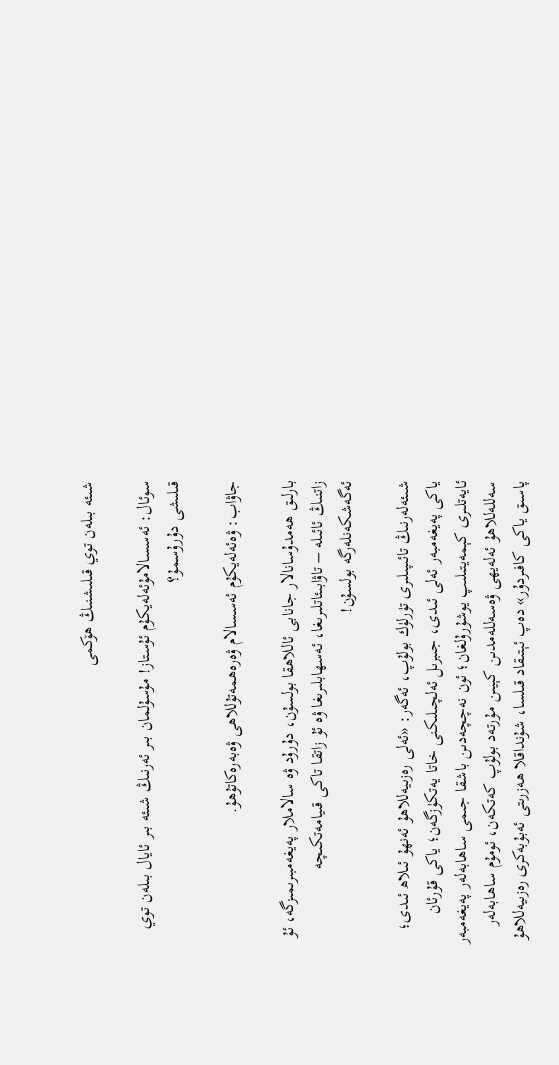شىئە بىلەن توي قىلىشنىڭ ھۆكمى

سوئال: ئەسسالامۇئەلەيكۇم ئۇستاز! مۇسۇلمان بىر ئەرنىڭ شىئە بىر ئايال بىلەن توي قىلىشى دۇرۇسمۇ؟

جاۋاب: ۋەئەلەيكۇم ئەسسالام ۋەرەھمەتۇللاھى ۋەبەرەكاتۇھۇ.

بارلىق ھەمدۇسانالار جانابى ئاللاھقا بولسۇن، دۇرۇد ۋە سالاملار پەيغەمبىرىمىزگە، ئۇ زاتنىڭ ئائىلە – تاۋابىئاتلىرىغا، ئەسھابلىرىغا ۋە ئۇ زاتقا تاكى قىيامەتكىچە ئەگەشكەنلەرگە بولسۇن!

شىئەلەرنىڭ تائىپىلىرى تۈرلۈك بولۇپ، ئەگەر: «ئەلى رەزىيەللاھۇ ئەنھۇ ئىلاھ ئىدى؛ ياكى پەيغەمبەر ئەلى ئىدى، جىبرىل ئەلچىلىكنى خاتا يەتكۈزگەن؛ ياكى قۇرئان ئايەتلىرى كېمەيتىلىپ يوشۇرۇلغان؛ ئون نەچچەدىن باشقا جىمى ساھابەلەر پەيغەمبەر سەللەللاھۇ ئەلەيھى ۋەسەللەمدىن كېيىن مۇرتەد بولۇپ كەتكەن، ئومۇم ساھابەلەر پاسىق ياكى كافىردۇر» دەپ ئېتىقاد قىلسا، شۇنداقلا ھەزرىتى ئەبۇبەكرى رەزىيەللاھۇ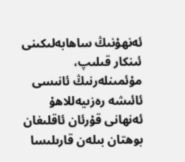ئەنھۇنىڭ ساھابەلىكىنى ئىنكار قىلىپ، مۇئمىنلەرنىڭ ئانىسى ئائىشە رەزىيەللاھۇ ئەنھانى قۇرئان ئاقلىغان بوھتان بىلەن قارىلىسا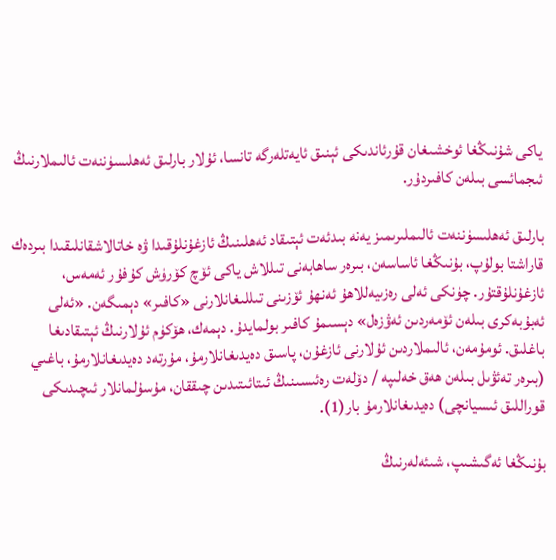ياكى شۇنىڭغا ئوخشىغان قۇرئاندىكى ئېنىق ئايەتلەرگە تانسا، ئۇلار بارلىق ئەھلىسۈننەت ئالىملارنىڭ ئىجمائسى بىلەن كافىردۇر.

بارلىق ئەھلىسۈننەت ئالىملىرىمىز يەنە بىدئەت ئېتىقاد ئەھلىنىڭ ئازغۇنلۇقىدا ۋە خاتالاشقانلىقىدا بىردەك قاراشتا بولۇپ، بۇنىڭغا ئاساسەن، بىرەر ساھابەنى تىللاش ياكى ئۆچ كۆرۈش كۇفۇر ئەمەس، ئازغۇنلۇقتۇر. چۈنكى ئەلى رەزىيەللاھۇ ئەنھۇ ئۆزىنى تىللىغانلارنى «كافىر» دېمىگەن. «ئەلى ئەبۇبەكرى بىلەن ئۆمەردىن ئەۋزەل» دېسىمۇ كافىر بولمايدۇ. دېمەك، ھۆكۈم ئۇلارنىڭ ئېتىقادىغا باغلىق. ئومۇمەن، ئالىملاردىن ئۇلارنى ئازغۇن، پاسىق دەيدىغانلارمۇ، مۇرتەد دەيدىغانلارمۇ، باغىي (بىرەر تەئۋىل بىلەن ھەق خەلىپە / دۆلەت رەئىسىنىڭ ئىتائىتىدىن چىققان، مۇسۇلمانلار ئىچىدىكى قوراللىق ئىسيانچى) دەيدىغانلارمۇ بار(1).

بۇنىڭغا ئەگىشىپ، شىئەلەرنىڭ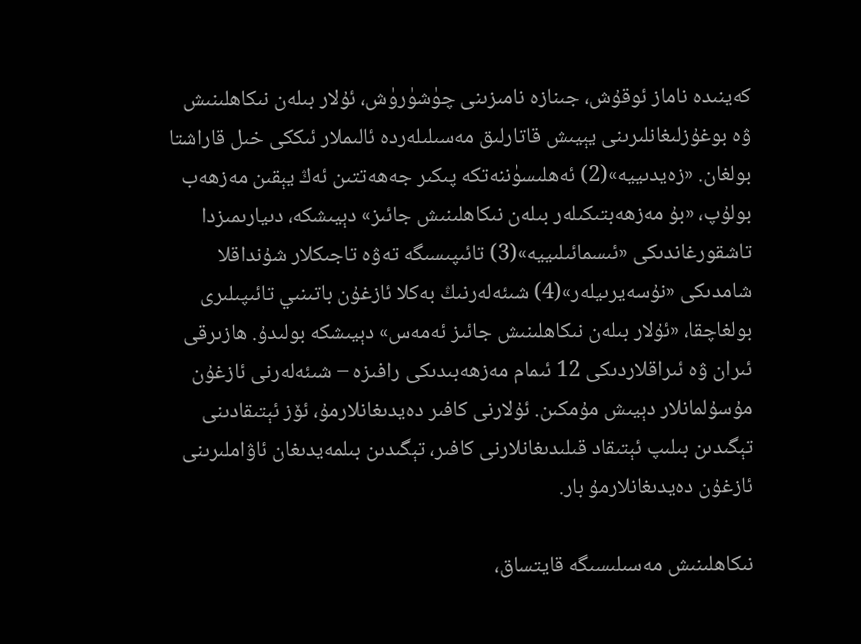كەينىدە ناماز ئوقۇش، جىنازە نامىزىنى چۈشۈرۈش، ئۇلار بىلەن نىكاھلىنىش ۋە بوغۇزلىغانلىرىنى يېيىش قاتارلىق مەسىلىلەردە ئالىملار ئىككى خىل قاراشتا بولغان. «زەيدىييە»(2) ئەھلىسۈننەتكە پىكىر جەھەتتىن ئەڭ يېقىن مەزھەب بولۇپ، «بۇ مەزھەبتىكىلەر بىلەن نىكاھلىنىش جائىز» دېيىشكە، دىيارىمىزدا تاشقورغاندىكى «ئىسمائىلىييە»(3) تائىپىسىگە تەۋە تاجىكلار شۇنداقلا شامدىكى «نۇسەيرىيلەر»(4) شىئەلەرنىڭ بەكلا ئازغۇن باتىنىي تائىپىلىرى بولغاچقا، «ئۇلار بىلەن نىكاھلىنىش جائىز ئەمەس» دېيىشكە بولىدۇ. ھازىرقى ئىران ۋە ئىراقلاردىكى 12 ئىمام مەزھەبىدىكى رافىزە – شىئەلەرنى ئازغۇن مۇسۇلمانلار دېيىش مۇمكىن. ئۇلارنى كافىر دەيدىغانلارمۇ، ئۆز ئېتىقادىنى تېگىدىن بىلىپ ئېتىقاد قىلىدىغانلارنى كافىر، تېگىدىن بىلمەيدىغان ئاۋاملىرىنى ئازغۇن دەيدىغانلارمۇ بار.

نىكاھلىنىش مەسىلىسىگە قايتساق،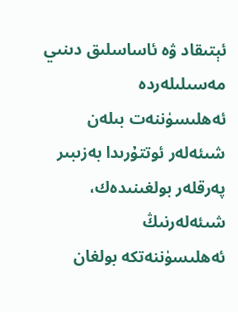ئېتىقاد ۋە ئاساسلىق دىنىي مەسىلىلەردە ئەھلىسۈننەت بىلەن شىئەلەر ئوتتۇرىدا بەزىبىر پەرقلەر بولغىنىدەك، شىئەلەرنىڭ ئەھلىسۈننەتكە بولغان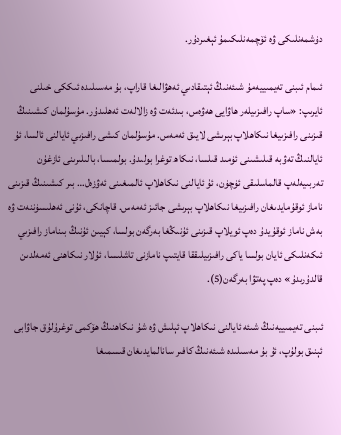دۈشمەنلىكى ۋە ئۆچمەنلىكىمۇ ئېغىردۇر.

ئىمام ئىبنى تەيمىييەمۇ شىئەنىڭ ئېتىقادىي ئەھۋالىغا قاراپ، بۇ مەسىلىدە ئىككى خىلنى ئايرىپ: «ساپ رافىزىيلەر ھاۋايى ھەۋەس، بىدئەت ۋە زالالەت ئەھلىدۇر. مۇسۇلمان كىشىنىڭ قىزىنى رافىزىيغا نىكاھلاپ بېرىشى لايىق ئەمەس. مۇسۇلمان كىشى رافىزىي ئايالنى ئالسا، ئۇ ئايالنىڭ تەۋبە قىلىشىنى ئۈمىد قىلسا، نىكاھ توغرا بولىدۇ. بولمىسا، بالىلىرىنى ئازغۇن تەربىيەلەپ قالماسلىقى ئۈچۈن، ئۇ ئايالنى نىكاھلاپ ئالمىغىنى ئەۋزەل… بىر كىشىنىڭ قىزىنى ناماز ئوقۇمايدىغان رافىزىيغا نىكاھلاپ بېرىشى جائىز ئەمەس. قاچانكى، ئۇنى ئەھلىسۈننەت ۋە بەش ناماز ئوقۇيدۇ دەپ ئويلاپ قىزىنى ئۇنىڭغا بەرگەن بولسا، كېيىن ئۇنىڭ بىناماز رافىزىي ئىكەنلىكى ئايان بولسا ياكى رافىزىيلىققا قايتىپ نامازنى تاشلىسا، ئۇلار نىكاھنى ئەمەلدىن قالدۇرىدۇ» دەپ پەتۋا بەرگەن(5).

ئىبنى تەيمىييەنىڭ شىئە ئايالنى نىكاھلاپ ئېلىش ۋە شۇ نىكاھنىڭ ھۆكمى توغرۇلۇق جاۋابى ئېنىق بولۇپ، ئۇ بۇ مەسىلىدە شىئەنىڭ كافىر سانالمايدىغان قىسمىغا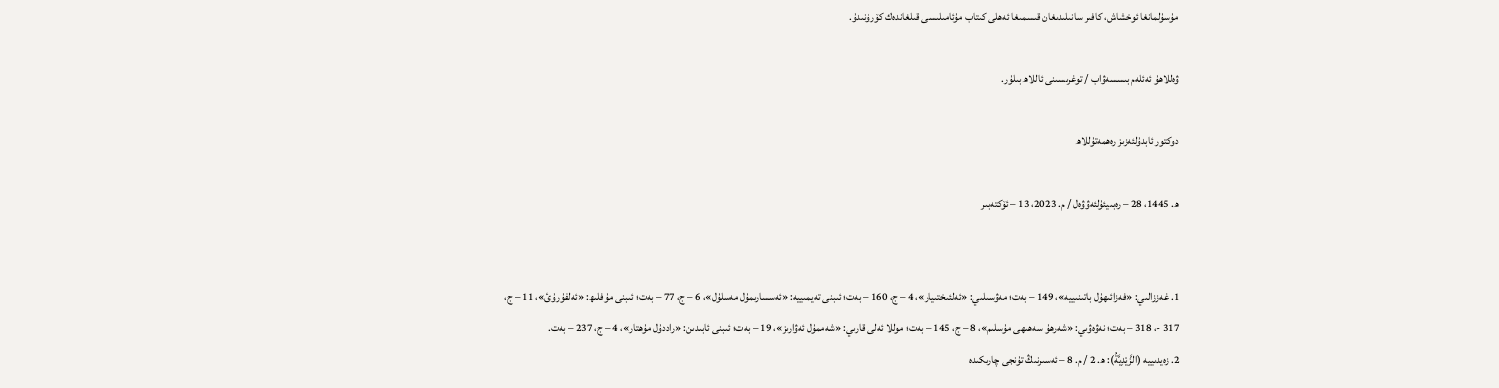مۇسۇلمانغا ئوخشاش، كافىر سانىلىدىغان قىسمىغا ئەھلى كىتاب مۇئامىلىسى قىلغاندەك كۆرۈنىدۇ.

ۋەللاھۇ ئەئلەم بىسسەۋاب / توغرىسىنى ئاللاھ بىلۇر.

دوكتور ئابدۇلئەزىز رەھمەتۇللاھ

ھ. 1445، 28 – رەبىيئۇلئەۋۋەل / م. 2023، 13 – ئۆكتەبىر


1. غەززالىي: «فەزائىھۇل باتىنىييە»، 149 – بەت؛ مەۋسىلىي: «ئەلئىختىيار»، 4 – ج، 160 – بەت؛ ئىبنى تەيمىييە: «ئەسسارىمۇل مەسلۇل»، 6 – ج، 77 – بەت؛ ئىبنى مۇفلىھ: «ئەلفۇرۇئ»، 11 – ج، 317 -، 318 – بەت؛ نەۋەۋىي: «شەرھۇ سەھىھى مۇسلىم»، 8 – ج، 145 – بەت؛ موللا ئەلى قارىي: «شەممۇل ئەۋارىز»، 19 – بەت؛ ئىبنى ئابىدىن: «راددۇل مۇھتار»، 4 – ج، 237 – بەت.
2. زەيدىييە (الزَّيْدِيَّةُ): ھ. 2 / م. 8 – ئەسىرنىڭ تۇنجى چارىكىدە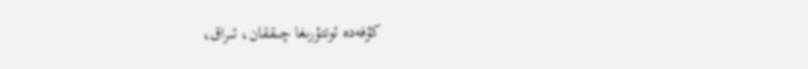كۇفەدە ئوتتۇرىغا چىققان، ئىراق،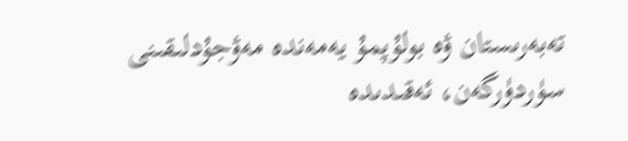تەبەرىستان ۋە بولۇپمۇ يەمەندە مەۋجۇدلىقىنى سۈردۈرگەن، ئەقىدىدە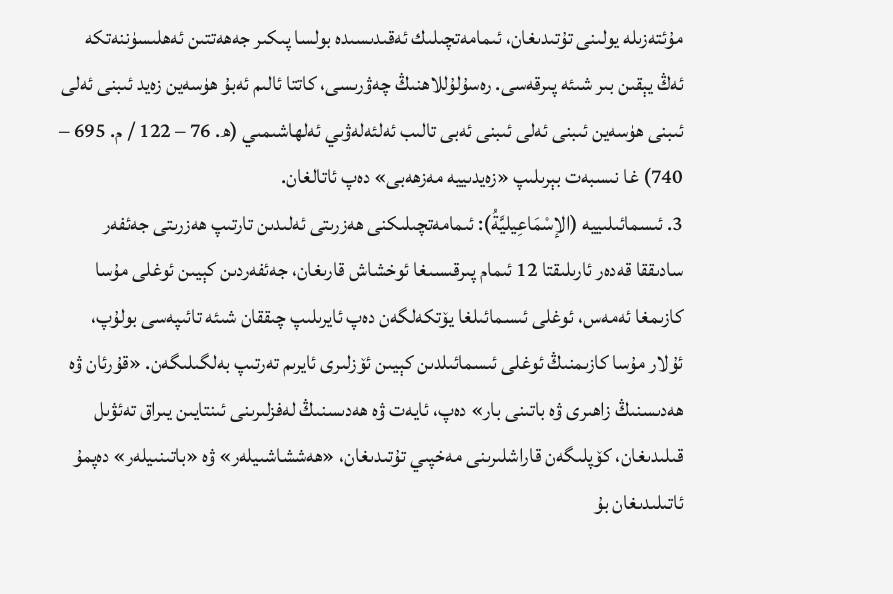مۇئتەزىلە يولىنى تۇتىدىغان، ئىمامەتچىلىك ئەقىدىسىدە بولسا پىكىر جەھەتتىن ئەھلىسۈننەتكە ئەڭ يېقىن بىر شىئە پىرقەسى. رەسۇلۇللاھنىڭ چەۋرىسى، كاتتا ئالىم ئەبۇ ھۈسەين زەيد ئىبنى ئەلى ئىبنى ھۈسەين ئىبنى ئەلى ئىبنى ئەبى تالىب ئەلئەلەۋىي ئەلھاشىمىي (ھ. 76 – 122 / م. 695 – 740) غا نىسبەت بېرىلىپ «زەيدىييە مەزھەبى» دەپ ئاتالغان.
3. ئىسمائىلىييە (الإسْمَاعِيليَّةُ): ئىمامەتچىلىكنى ھەزرىتى ئەلىدىن تارتىپ ھەزرىتى جەئفەر سادىققا قەدەر ئارىلىقتا 12 ئىمام پىرقىسىغا ئوخشاش قارىغان، جەئفەردىن كېيىن ئوغلى مۇسا كازىمغا ئەمەس، ئوغلى ئىسمائىلغا يۆتكەلگەن دەپ ئايرىلىپ چىققان شىئە تائىپەسى بولۇپ، ئۇلار مۇسا كازىمنىڭ ئوغلى ئىسمائىلدىن كېيىن ئۆزلىرى ئايرىم تەرتىپ بەلگىلىگەن. «قۇرئان ۋە ھەدىسنىڭ زاھىرى ۋە باتىنى بار» دەپ، ئايەت ۋە ھەدىسنىڭ لەفزلىرىنى ئىنتايىن يىراق تەئۋىل قىلىدىغان، كۆپلىگەن قاراشلىرىنى مەخپىي تۇتىدىغان، «ھەششاشىيلەر» ۋە «باتىنىيلەر» دەپمۇ ئاتىلىدىغان بۇ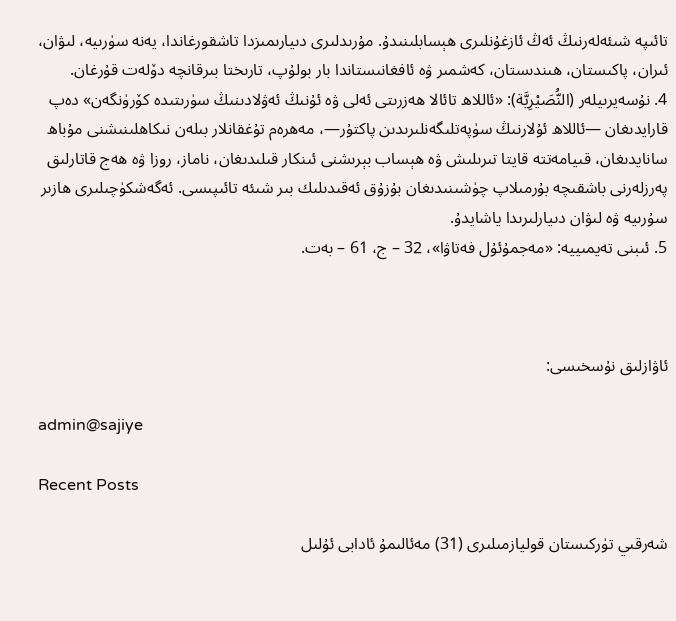تائىپە شىئەلەرنىڭ ئەڭ ئازغۇنلىرى ھېسابلىنىدۇ. مۇرىدلىرى دىيارىمىزدا تاشقورغاندا، يەنە سۈرىيە، لىۋان، ئىران، پاكىستان، ھىندىستان، كەشمىر ۋە ئافغانىستاندا بار بولۇپ، تارىختا بىرقانچە دۆلەت قۇرغان.
4. نۇسەيرىيلەر (النُّصَيْرِيَّة): «ئاللاھ تائالا ھەزرىتى ئەلى ۋە ئۇنىڭ ئەۋلادىنىڭ سۈرىتىدە كۆرۈنگەن» دەپ قارايدىغان —ئاللاھ ئۇلارنىڭ سۈپەتلىگەنلىرىدىن پاكتۇر—، مەھرەم تۇغقانلار بىلەن نىكاھلىنىشنى مۇباھ سانايدىغان، قىيامەتتە قايتا تىرىلىش ۋە ھېساب بېرىشنى ئىنكار قىلىدىغان، ناماز، روزا ۋە ھەج قاتارلىق پەرزلەرنى باشقىچە بۇرمىلاپ چۈشىنىدىغان بۇزۇق ئەقىدىلىك بىر شىئە تائىپىسى. ئەگەشكۈچىلىرى ھازىر سۇرىيە ۋە لىۋان دىيارلىرىدا ياشايدۇ.
5. ئىبنى تەيمىييە: «مەجمۇئۇل فەتاۋا»، 32 – ج، 61 – بەت.



ئاۋازلىق نۇسخىسى:

admin@sajiye

Recent Posts

شەرقىي تۈركىستان قوليازمىلىرى (31) مەئالىمۇ ئادابى ئۇلىل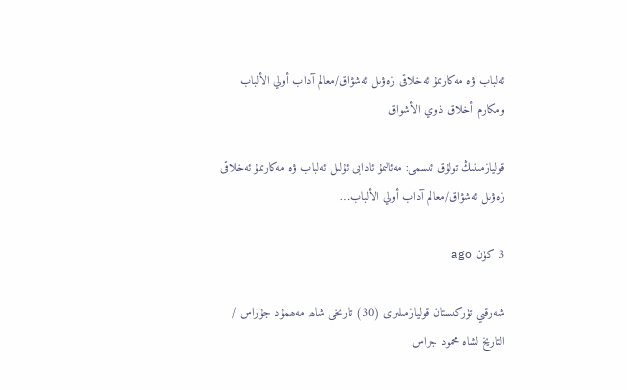ئەلباب ۋە مەكارىمۇ ئەخلاقى زەۋىل ئەشۋاق/معالم آداب أولي الألباب ومكارم أخلاق ذوي الأشواق

قوليازمىنىڭ تولۇق ئىسمى: مەئالىمۇ ئادابى ئۇلىل ئەلباب ۋە مەكارىمۇ ئەخلاقى زەۋىل ئەشۋاق/معالم آداب أولي الألباب…

3 كۈن ago

شەرقىي تۈركىستان قوليازمىلىرى (30) تارىخى شاھ مەھمۇد جۇراس / التاريخ لشاه محمود جراس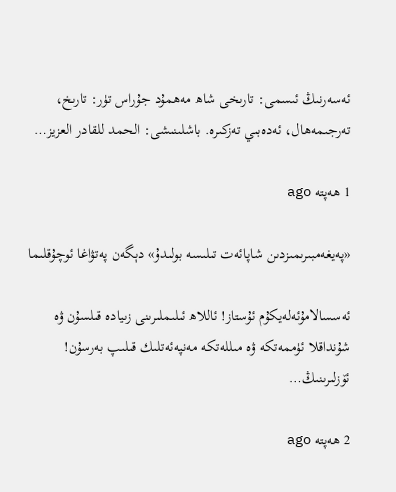ئەسەرنىڭ ئىسمى: تارىخى شاھ مەھمۇد جۇراس تۈر: تارىخ، تەرجىمەھال، ئەدەبىي تەزكىرە. باشلىنىشى: الحمد للقادر العزيز…

1 ھەپتە ago

«پەيغەمبىرىمىزدىن شاپائەت تىلىسە بولىدۇ» دېگەن پەتۋاغا ئوچۇقلىما

ئەسسالامۇئەلەيكۇم ئۇستاز! ئاللاھ ئىلىملىرىنى زىيادە قىلسۇن ۋە شۇنداقلا ئۈممەتكە ۋە مىللەتكە مەنپەئەتلىك قىلىپ بەرسۇن! ئۆزلىرىنىڭ…

2 ھەپتە ago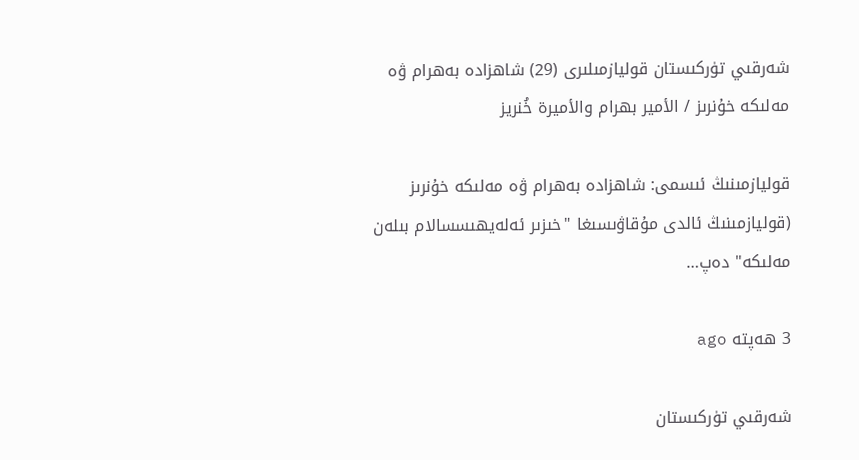شەرقىي تۈركىستان قوليازمىلىرى (29) شاھزادە بەھرام ۋە مەلىكە خۇنرىز / الأمير بهرام والأميرة خُنريز

قوليازمىنىڭ ئىسمى: شاھزادە بەھرام ۋە مەلىكە خۇنرىز (قوليازمىنىڭ ئالدى مۇقاۋىسىغا "خىزىر ئەلەيھىسسالام بىلەن مەلىكە" دەپ…

3 ھەپتە ago

شەرقىي تۈركىستان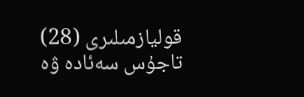قوليازمىلىرى (28) تاجۇس سەئادە ۋە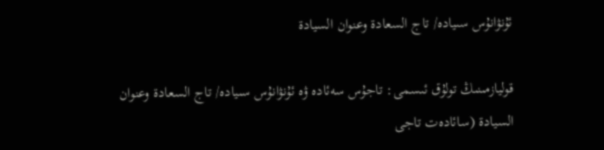ئۇنۋانۇس سىيادە/ تاج السعادة وعنوان السيادة

قوليازمىنىڭ تولۇق ئىسمى: تاجۇس سەئادە ۋە ئۇنۋانۇس سىيادە/ تاج السعادة وعنوان السيادة (سائادەت تاجى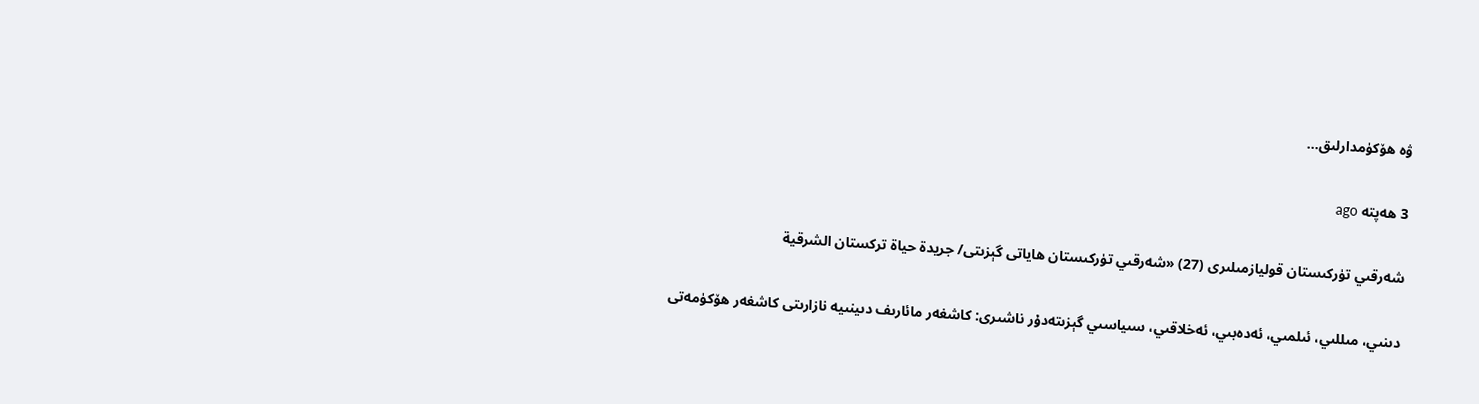ۋە ھۆكۈمدارلىق…

3 ھەپتە ago

شەرقىي تۈركىستان قوليازمىلىرى (27) «شەرقىي تۈركىستان ھاياتى گېزىتى/ جريدة حياة تركستان الشرقية

دىنىي، مىللىي، ئىلمىي، ئەدەبىي، ئەخلاقىي، سىياسىي گېزىتەدۇر ناشىرى: كاشغەر مائارىف دىينىيە نازارىتى كاشغەر ھۆكۈمەتى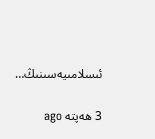ئىسلامىيەسىنىڭ…

3 ھەپتە ago